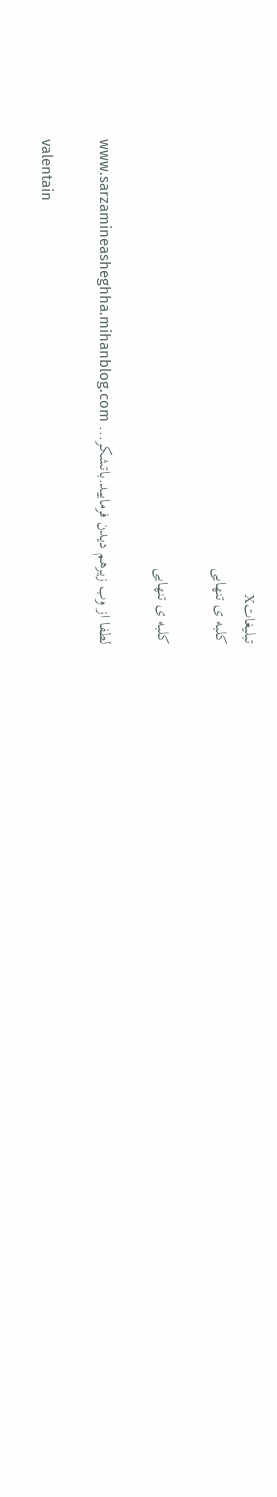تبليغاتX
کلبه ی تنهایی

کلبه ی تنهایی

لطفا از وب زیرهم دیدن فرمایید.باتشکر... www.sarzamineasheghha.mihanblog.com

valentain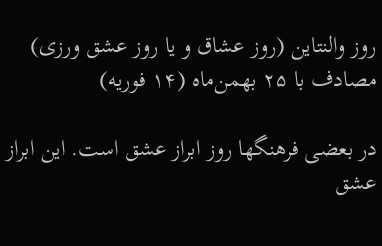روز والنتاین (روز عشاق و یا روز عشق ورزی) مصادف با ۲۵ بهمن‌ماه (۱۴ فوریه)

در بعضی فرهنگها روز ابراز عشق است. این ابراز عشق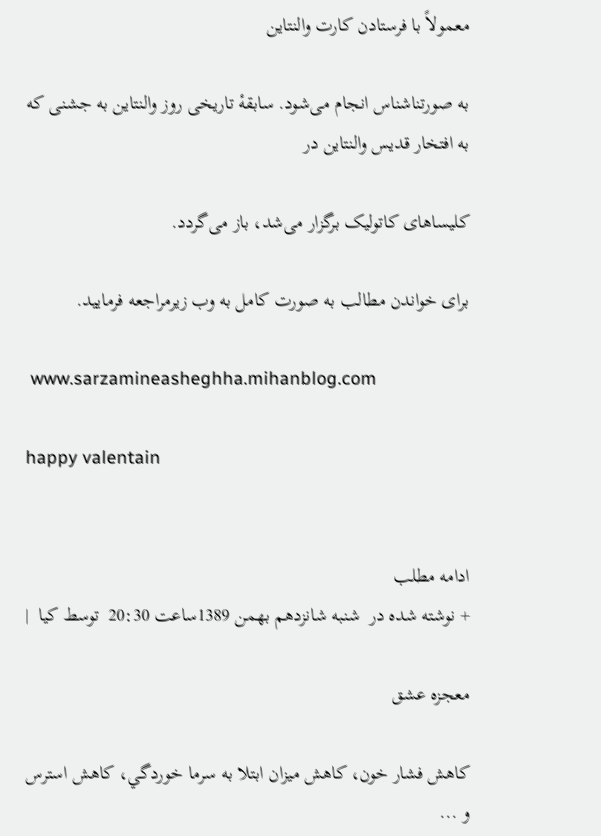معمولاً با فرستادن کارت والنتاین

به صورتناشناس انجام می‌شود. سابقهٔ تاریخی روز والنتاین به جشنی که به افتخار قدیس والنتاین در

کلیساهای کاتولیک برگزار می‌شد، باز می‌گردد.

برای خواندن مطالب به صورت کامل به وب زیرمراجعه فرمایید.

 www.sarzamineasheghha.mihanblog.com

happy valentain


ادامه مطلب
+ نوشته شده در  شنبه شانزدهم بهمن 1389ساعت 20:30  توسط كيا  |

معجزه عشق

كاهش فشار خون، كاهش ميزان ابتلا به سرما خوردگي، كاهش استرس و ...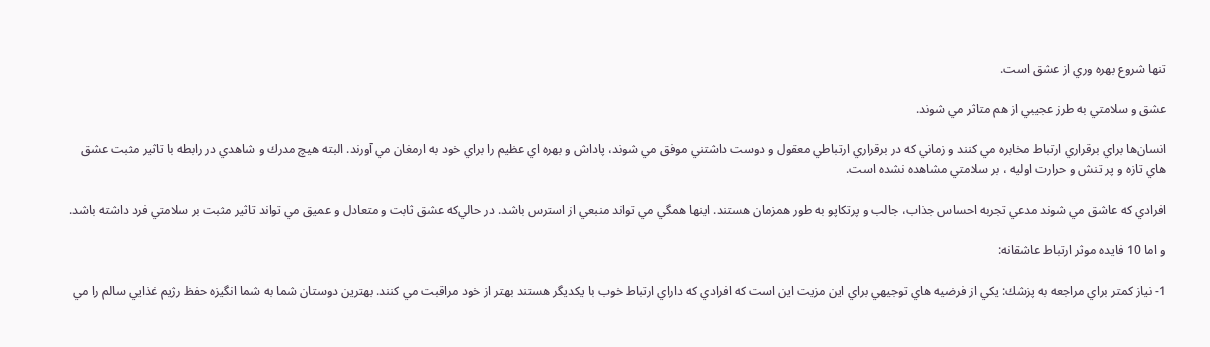تنها شروع بهره وري از عشق است.

عشق و سلامتي به طرز عجيبي از هم متاثر مي شوند.

انسان‌ها براي برقراري ارتباط مخابره مي كنند و زماني كه در برقراري ارتباطي معقول و ‌دوست داشتني موفق مي شوند، پاداش و بهره اي عظيم را براي خود به ارمغان مي آورند. البته هيچ مدرك و ‌شاهدي در رابطه با تاثير مثبت عشق هاي تازه و پر تنش و حرارت اوليه ، بر سلامتي مشاهده نشده است.

افرادي كه ‌عاشق مي شوند مدعي تجربه احساس جذاب، جالب و پرتكاپو به طور همزمان هستند. اينها همگي مي تواند منبعي از ‌استرس باشد. در حالي‌كه عشق ثابت و متعادل و عميق مي تواند تاثير مثبت بر سلامتي فرد داشته باشد.

و اما 10 فايده موثر ارتباط عاشقانه‌:

1- نياز كمتر براي مراجعه به پزشك: يكي از فرضيه هاي توجيهي براي اين مزيت اين است كه افرادي كه داراي ارتباط ‌خوب با يكديگر هستند بهتر از خود مراقبت مي كنند. بهترين دوستان شما به شما انگيزه حفظ رژيم غذايي سالم را مي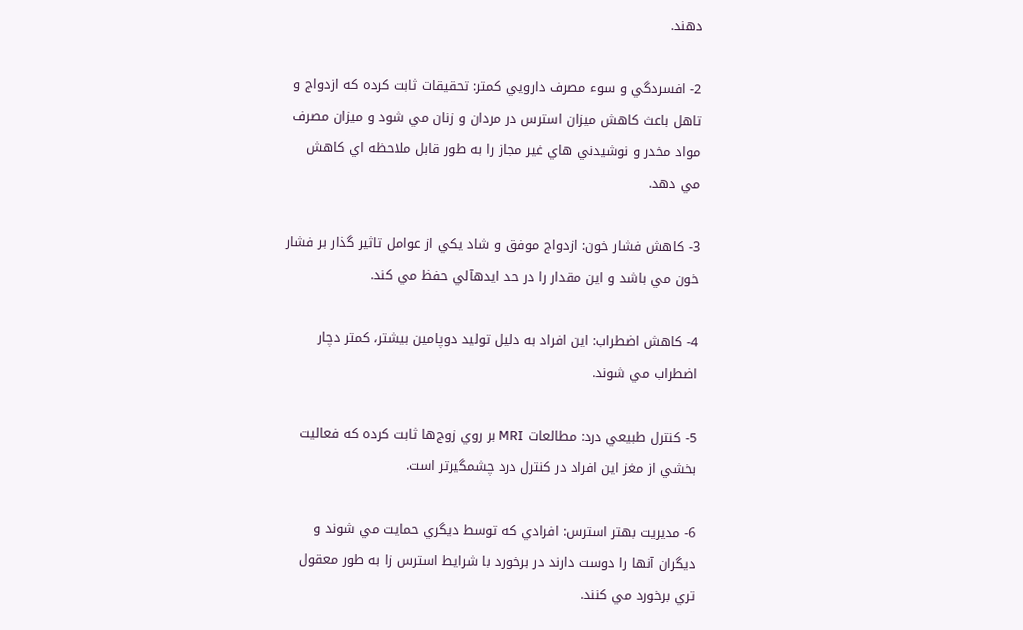دهند.

2- افسردگي و سوء مصرف دارويي كمتر: تحقيقات ثابت كرده كه ازدواج و تاهل باعث كاهش ميزان استرس در مردان ‌و زنان مي شود و ميزان مصرف مواد مخدر و نوشيدني هاي غير مجاز را به طور قابل ملاحظه اي كاهش مي دهد.

3- كاهش فشار خون: ازدواج موفق و شاد يكي از عوامل تاثير گذار بر فشار خون مي باشد و اين مقدار را در حد ايدهآلي ‌حفظ مي كند.

4- كاهش اضطراب: اين افراد به دليل توليد دوپامين بيشتر، كمتر دچار اضطراب مي شوند.

5- كنترل طبيعي درد: مطالعات ‌MRI بر روي زوج‌ها ثابت كرده كه فعاليت بخشي از مغز اين افراد در كنترل درد چشمگيرتر ‌است.

6- مديريت بهتر استرس: افرادي كه توسط ديگري حمايت مي شوند و ديگران آنها را دوست دارند در برخورد با شرايط ‌استرس زا به طور معقول تري برخورد مي كنند.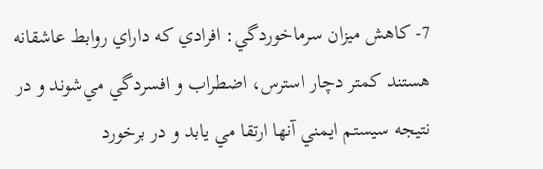7- كاهش ميزان سرماخوردگي: افرادي كه داراي روابط عاشقانه هستند كمتر دچار استرس، اضطراب و افسردگي مي‌شوند و در نتيجه سيستم ايمني آنها ارتقا مي يابد و در برخورد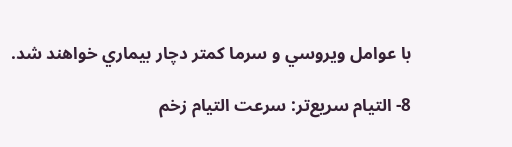با عوامل ويروسي و سرما كمتر دچار بيماري خواهند شد.

8- التيام سريع‌تر: سرعت التيام زخم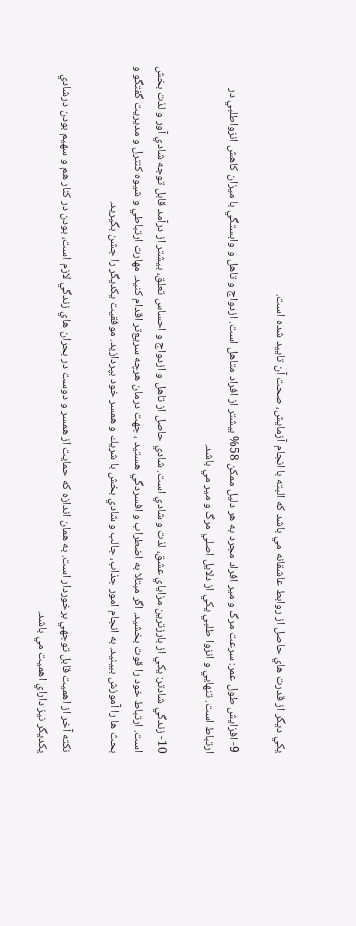يكي ديگر از قدرت هاي حاصل از روابط عاشقانه مي باشد كه البته با انجام آزمايش، ‌صحت آن تاييد شده است.

9- افزايش طول عمر: سرعت مرگ و مير افراد مجرد به هر دليل ممكن 58% بيشتر از افراد متاهل است. ازدواج و تاهل و ‌وابستگي با ميزان كاهش انزواطلبي در ارتباط است. تنهايي و انزوا طلبي يكي از دلايل اصلي مرگ و مير مي باشد.

10- زندگي شادتر: يكي از بارزترين مزاياي عشق، لذت و شادي است. شادي حاصل از تاهل و ازدواج و احساس تعلق، ‌بيشتر از درآمد قابل توجه شادي آور و لذت بخش است. ارتباط خود را قوت بخشيد. اگر مبتلا به اضطراب و افسردگي هستيد ، جهت درمان هرچه سريع‌تر اقدام كنيد. مهارت ارتباطي و شيوه كنترل و مديريت گفتگو و بحث ها را آموزش ببينيد. به انجام امور جذاب، جالب و شادي بخش با شريك و همسر خود بپردازيد. موفقيت يكديگر را جشن بگيريد.

نكته آخر از اهميت قابل توجهي برخوردار است. به همان اندازه كه حمايت از همسر و دوست در بحران هاي زندگي لازم است، بودن در كنار هم و سهيم بودن درشادي يكديگر نيز داراي اهميت مي باشد.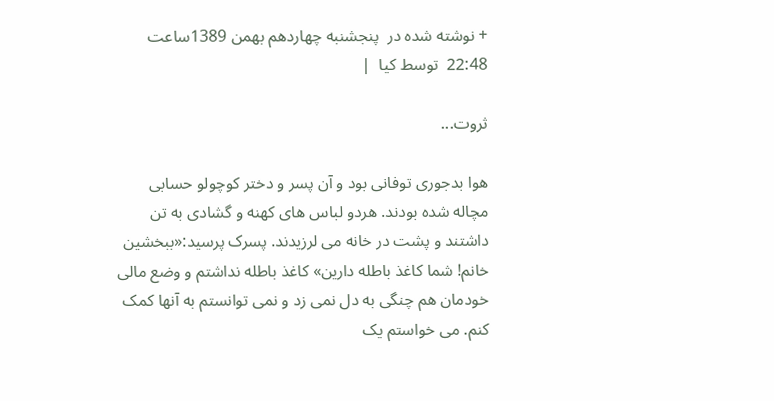+ نوشته شده در  پنجشنبه چهاردهم بهمن 1389ساعت 22:48  توسط كيا  |

ثروت...

هوا بدجورى توفانى بود و آن پسر و دختر کوچولو حسابى مچاله شده بودند. هردو لباس هاى کهنه و گشادى به تن داشتند و پشت در خانه مى لرزیدند. پسرک پرسید:«ببخشین خانم! شما کاغذ باطله دارین» کاغذ باطله نداشتم و وضع مالى خودمان هم چنگى به دل نمى زد و نمى توانستم به آنها کمک کنم. مى خواستم یک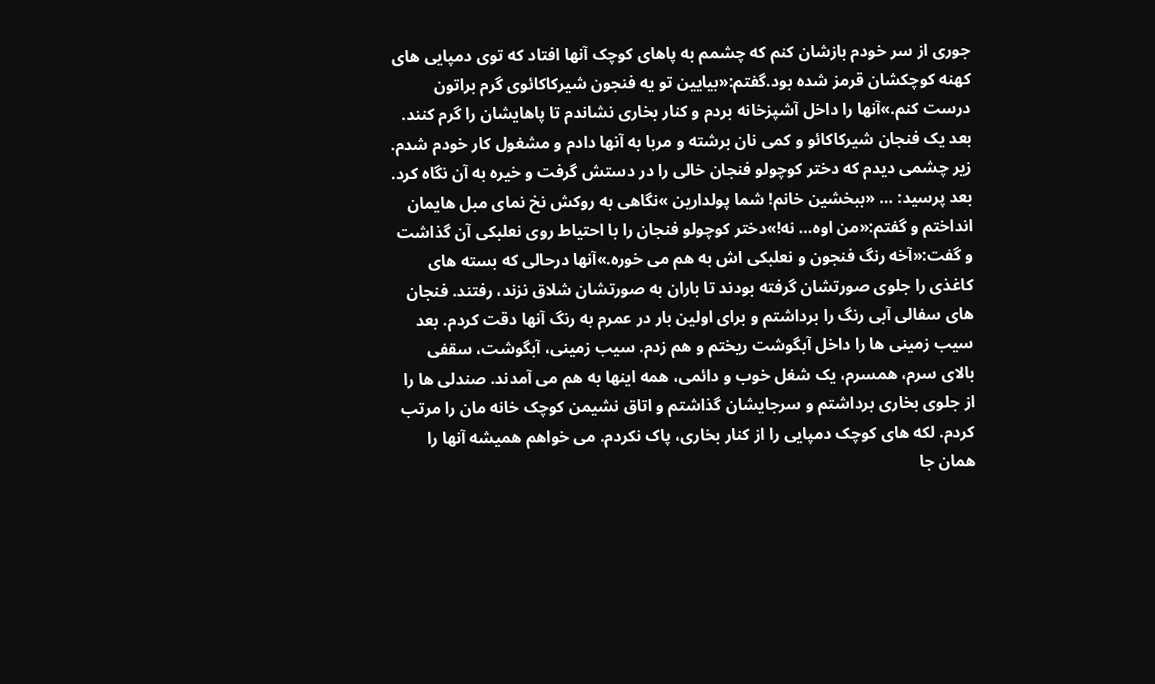جورى از سر خودم بازشان کنم که چشمم به پاهاى کوچک آنها افتاد که توى دمپایى هاى کهنه کوچکشان قرمز شده بود.گفتم:«بیایین تو یه فنجون شیرکاکائوى گرم براتون درست کنم.»آنها را داخل آشپزخانه بردم و کنار بخارى نشاندم تا پاهایشان را گرم کنند. بعد یک فنجان شیرکاکائو و کمى نان برشته و مربا به آنها دادم و مشغول کار خودم شدم. زیر چشمى دیدم که دختر کوچولو فنجان خالى را در دستش گرفت و خیره به آن نگاه کرد. بعد پرسید: … «ببخشین خانم! شما پولدارین »نگاهى به روکش نخ نماى مبل هایمان انداختم و گفتم:«من اوه… نه!»دختر کوچولو فنجان را با احتیاط روى نعلبکى آن گذاشت و گفت:«آخه رنگ فنجون و نعلبکى اش به هم مى خوره.»آنها درحالى که بسته هاى کاغذى را جلوى صورتشان گرفته بودند تا باران به صورتشان شلاق نزند، رفتند. فنجان هاى سفالى آبى رنگ را برداشتم و براى اولین بار در عمرم به رنگ آنها دقت کردم. بعد سیب زمینى ها را داخل آبگوشت ریختم و هم زدم. سیب زمینى، آبگوشت، سقفى بالاى سرم، همسرم، یک شغل خوب و دائمى، همه اینها به هم مى آمدند. صندلى ها را از جلوى بخارى برداشتم و سرجایشان گذاشتم و اتاق نشیمن کوچک خانه مان را مرتب کردم. لکه هاى کوچک دمپایى را از کنار بخارى، پاک نکردم. مى خواهم همیشه آنها را همان جا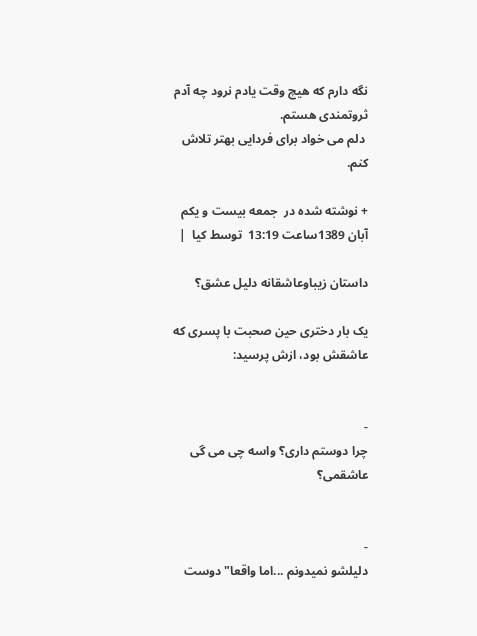نگه دارم که هیچ وقت یادم نرود چه آدم ثروتمندى هستم.
 دلم می خواد برای فردایی بهتر تلاش کنم.

+ نوشته شده در  جمعه بیست و یکم آبان 1389ساعت 13:19  توسط كيا  |

داستان زیباوعاشقانه دلیل عشق؟

یک بار دختری حین صحبت با پسری که عاشقش بود، ازش پرسید:


-
چرا دوستم داری؟ واسه چی می گی عاشقمی؟


-
دلیلشو نمیدونم ...اما واقعا" دوست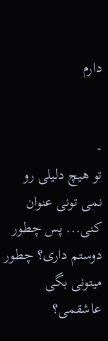دارم


-
تو هیچ دلیلی رو نمی تونی عنوان کنی... پس چطور دوستم داری؟ چطور میتونی بگی عاشقمی؟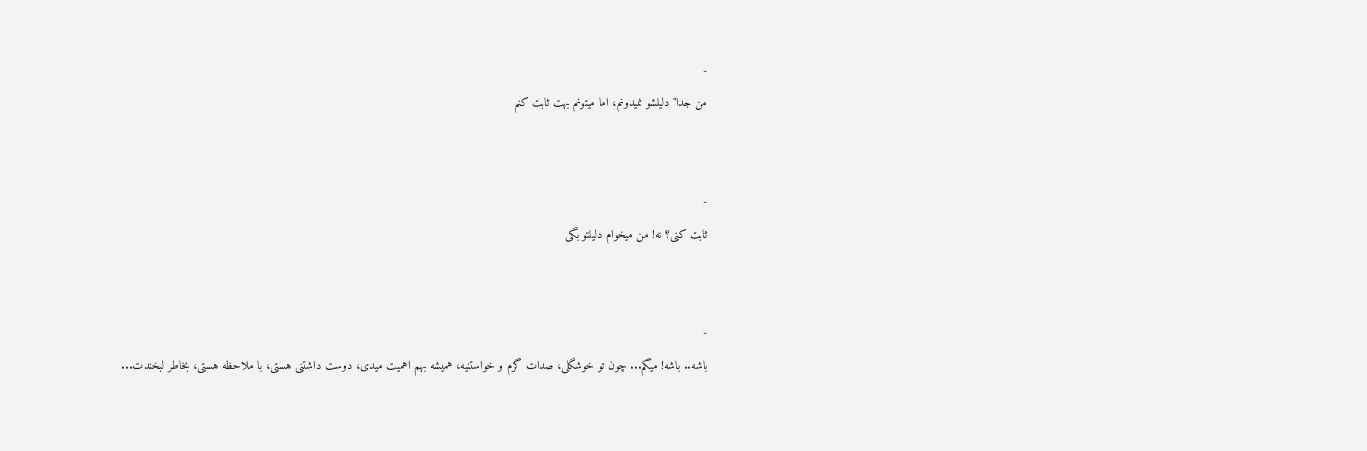-
من جدا"دلیلشو نمیدونم، اما میتونم بهت ثابت کنم


-
ثابت کنی؟ نه! من میخوام دلیلتو بگی


-
باشه.. باشه! میگم... چون تو خوشگلی، صدات گرم و خواستنیه، همیشه بهم اهمیت میدی، دوست داشتنی هستی، با ملاحظه هستی، بخاطر لبخندت...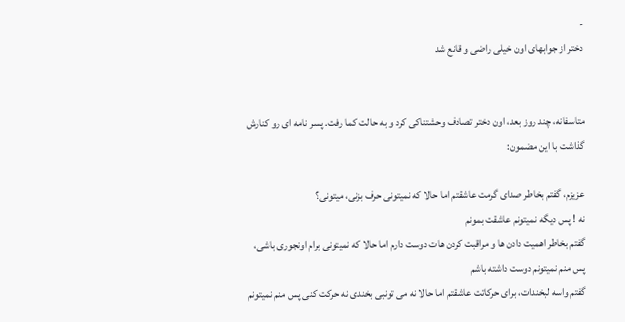-
دختر از جوابهای اون خیلی راضی و قانع شد


متاسفانه، چند روز بعد، اون دختر تصادف وحشتناکی کرد و به حالت کما رفت. پسر نامه ای رو کنارش گذاشت با این مضمون:

عزیزم، گفتم بخاطر صدای گرمت عاشقتم اما حالا که نمیتونی حرف بزنی، میتونی؟
نه ! پس دیگه نمیتونم عاشقت بمونم
گفتم بخاطر اهمیت دادن ها و مراقبت کردن هات دوست دارم اما حالا که نمیتونی برام اونجوری باشی، پس منم نمیتونم دوست داشته باشم
گفتم واسه لبخندات، برای حرکاتت عاشقتم اما حالا نه می تونبی بخندی نه حرکت کنی پس منم نمیتونم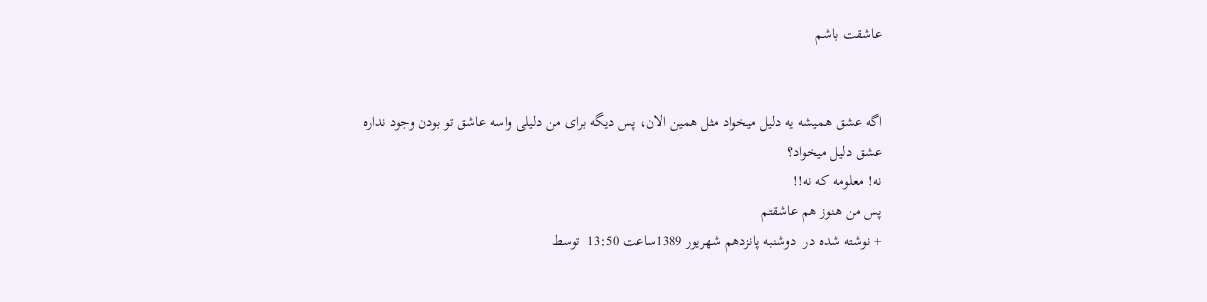عاشقت باشم


اگه عشق همیشه یه دلیل میخواد مثل همین الان، پس دیگه برای من دلیلی واسه عاشق تو بودن وجود نداره
عشق دلیل میخواد؟
نه! معلومه که نه!!
پس من هنوز هم عاشقتم
+ نوشته شده در  دوشنبه پانزدهم شهریور 1389ساعت 13:50  توسط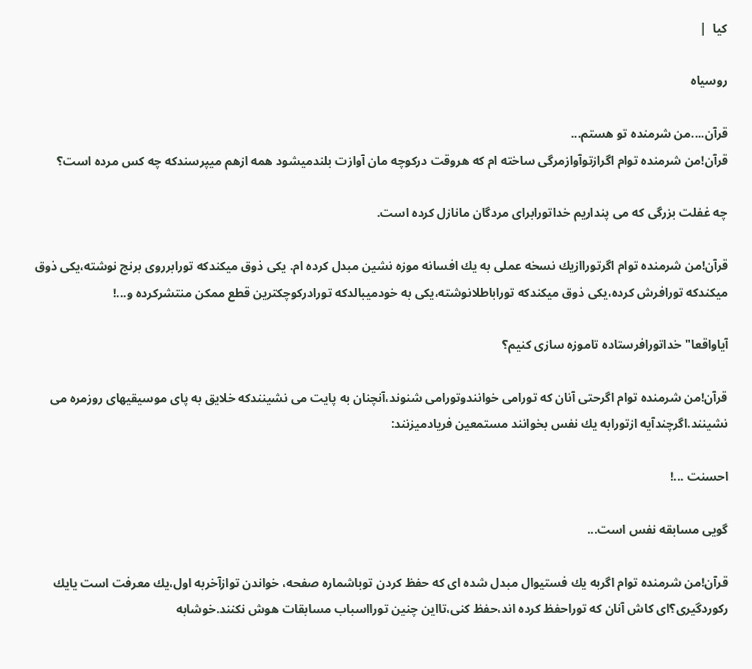كيا  |

روسیاه

قرآن....من شرمنده تو هستم...
قرآن!من شرمنده توام اگرازتوآوازمرگی ساخته ام كه هروقت دركوچه مان آوازت بلندمیشود همه ازهم میپرسندكه چه كس مرده است؟

چه غفلت بزرگی كه می پنداریم خداتورابرای مردگان مانازل كرده است.

قرآن!من شرمنده توام اگرتوراازیك نسخه عملی به یك افسانه موزه نشین مبدل كرده ام. یكی ذوق میكندكه تورابرروی برنج نوشته،‌یكی ذوق میكندكه تورافرش كرده،‌یكی ذوق میكندكه توراباطلانوشته،‌یكی به خودمیبالدكه تورادركوچكترین قطع ممكن منتشركرده و...!

آیاواقعا"خداتورافرستاده تاموزه سازی كنیم؟

قرآن!من شرمنده توام اگرحتی آنان كه تورامی خوانندوتورامی شنوند،‌آنچنان به پایت می نشینندكه خلایق به پای موسیقیهای روزمره می نشینند.اگرچندآیه ازتورابه یك نفس بخوانند مستمعین فریادمیزنند:

احسنت ...!

گویی مسابقه نفس است...

قرآن!من شرمنده توام اگربه یك فستیوال مبدل شده ای كه حفظ كردن توباشماره صفحه، ‌خواندن توازآخربه اول،‌یك معرفت است یایك ركوردگیری؟ای كاش آنان كه توراحفظ كرده اند،‌حفظ كنی،تااین چنین تورااسباب مسابقات هوش نكنند.خوشابه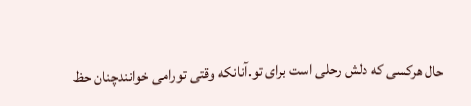حال هركسی كه دلش رحلی است برای تو.آنانكه وقتی تورامی خوانندچنان حظ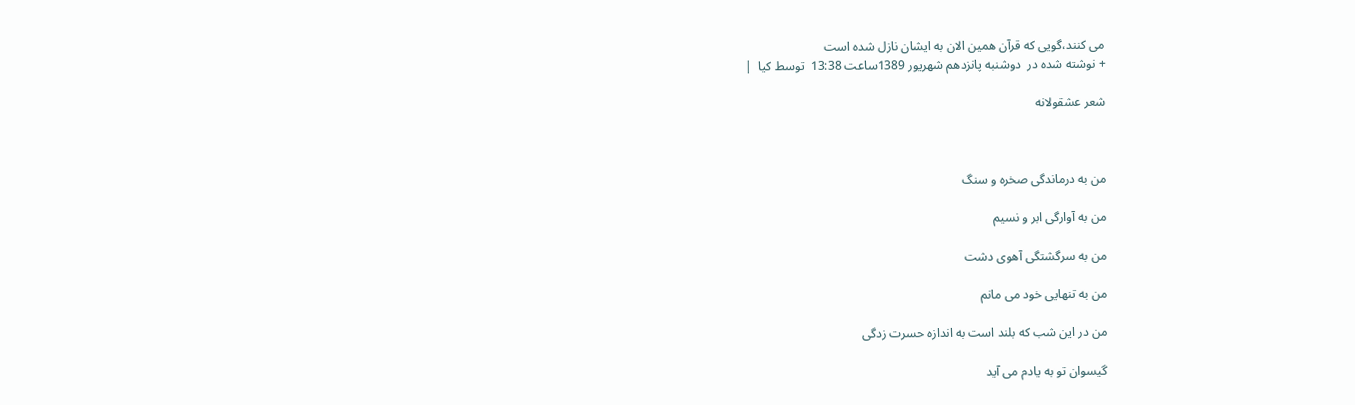می كنند،‌گویی كه قرآن همین الان به ایشان نازل شده است
+ نوشته شده در  دوشنبه پانزدهم شهریور 1389ساعت 13:38  توسط كيا  |

شعر عشقولانه



من به درماندگی صخره و سنگ

من به آوارگی ابر و نسیم

من به سرگشتگی آهوی دشت

من به تنهایی خود می مانم

من در این شب که بلند است به اندازه حسرت زدگی

گیسوان تو به یادم می آید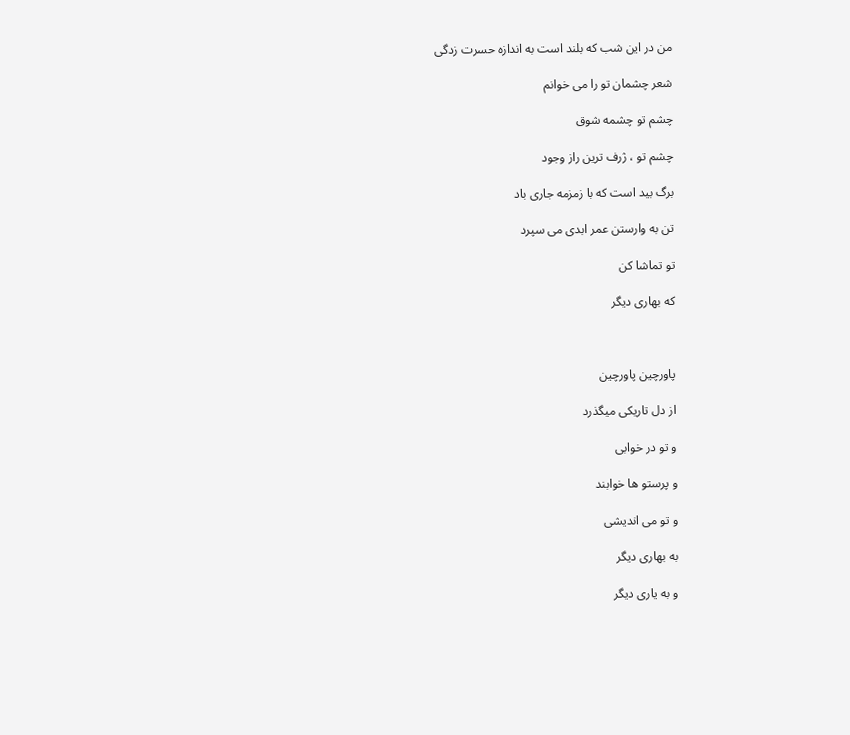من در این شب که بلند است به اندازه حسرت زدگی

شعر چشمان تو را می خوانم

چشم تو چشمه شوق

چشم تو ، ژرف ترین راز وجود

برگ بید است که با زمزمه جاری باد

تن به وارستن عمر ابدی می سپرد

تو تماشا کن

که بهاری دیگر



پاورچین پاورچین

از دل تاریکی میگذرد

و تو در خوابی

و پرستو ها خوابند

و تو می اندیشی

به بهاری دیگر

و به یاری دیگر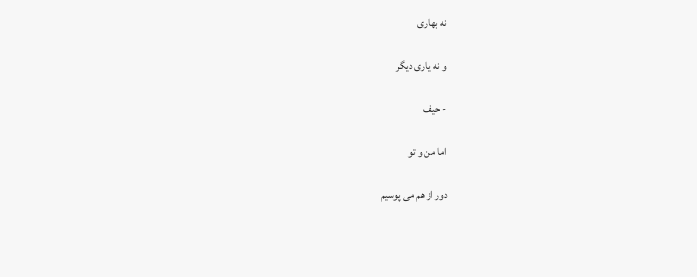نه بهاری

و نه یاری دیگر

- حیف

اما من و تو

دور از هم می پوسیم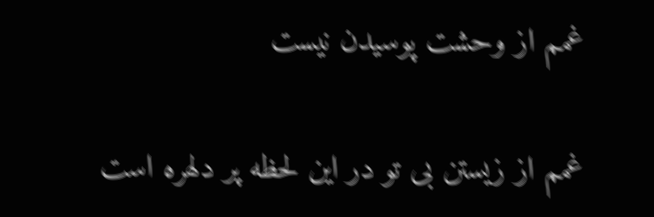غمم از وحشت پوسیدن نیست

غمم از زیستن بی تو در این لحظه پر دلهره است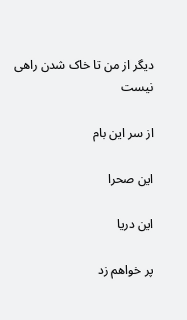دیگر از من تا خاک شدن راهی نیست

از سر این بام

این صحرا

این دریا

پر خواهم زد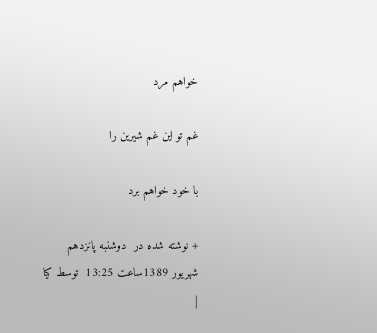خواهم مرد

غم تو این غم شیرین را

با خود خواهم برد

+ نوشته شده در  دوشنبه پانزدهم شهریور 1389ساعت 13:25  توسط كيا  |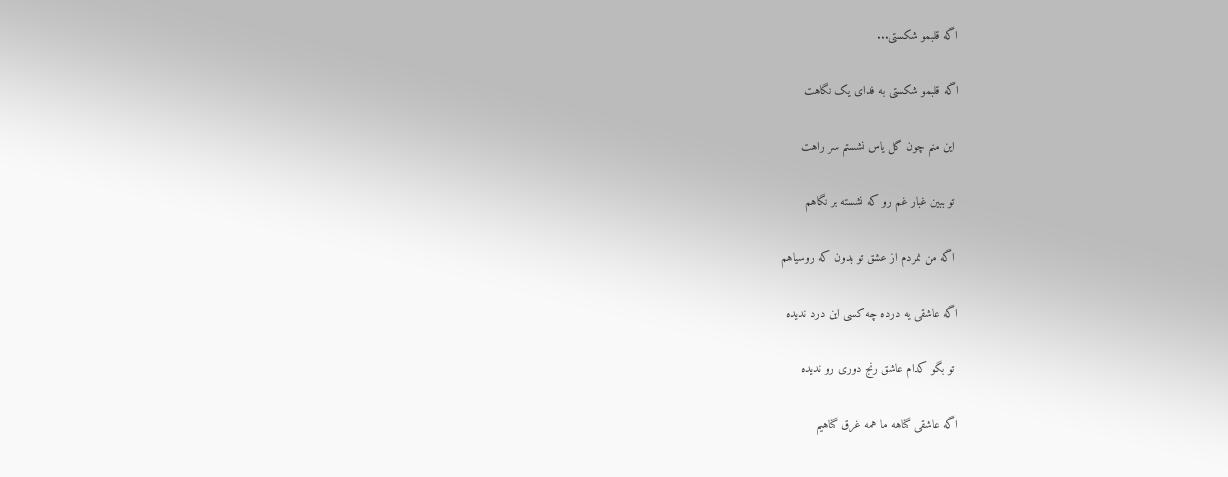اگه قلبمو شکستی...

اگه قلبمو شکستی به فدای یک نگاهت

 این منم چون گل یاس نشستم سر راهت

 تو ببین غبار غم رو که نشسته بر نگاهم

 اگه من نمردم از عشق تو بدون که روسیاهم

اگه عاشقی یه درده چه کسی این درد ندیده

 تو بگو کدام عاشق رنج دوری رو ندیده

اگه عاشقی گناهه ما همه غرق گناهیم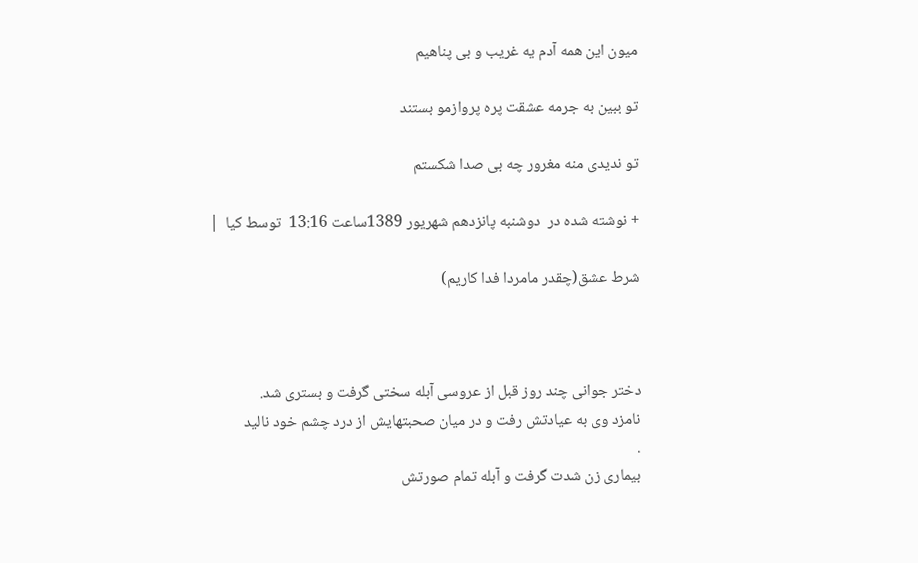میون این همه آدم یه غریب و بی پناهیم

تو ببین به جرمه عشقت پره پروازمو بستند

تو ندیدی منه مغرور چه بی صدا شکستم

+ نوشته شده در  دوشنبه پانزدهم شهریور 1389ساعت 13:16  توسط كيا  |

شرط عشق(چقدر مامردا فدا کاریم)



دختر جوانی چند روز قبل از عروسی آبله سختی گرفت و بستری شد.
نامزد وی به عیادتش رفت و در میان صحبتهایش از درد چشم خود نالید
.
بیماری زن شدت گرفت و آبله تمام صورتش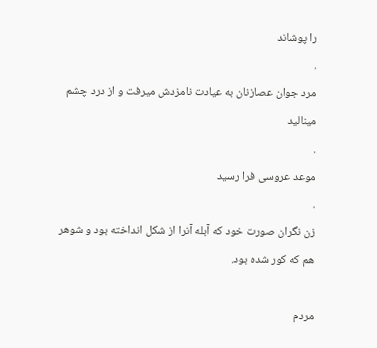را پوشاند
.
مرد جوان عصازنان به عیادت نامزدش میرفت و از درد چشم مینالید
.
موعد عروسی فرا رسید
.
زن نگران صورت خود که آبله آنرا از شکل انداخته بود و شوهر هم که کور شده بود.

مردم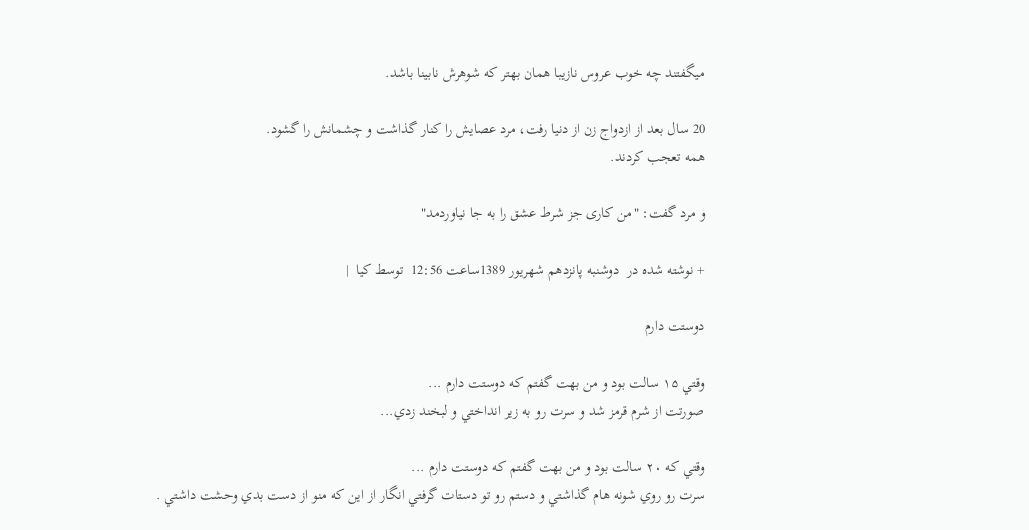میگفتند چه خوب عروس نازیبا همان بهتر که شوهرش نابینا باشد.

20 سال بعد از ازدواج زن از دنیا رفت، مرد عصایش را کنار گذاشت و چشمانش را گشود.
همه تعجب کردند.

و مرد گفت: "من کاری جز شرط عشق را به جا نیاوردمد"

+ نوشته شده در  دوشنبه پانزدهم شهریور 1389ساعت 12:56  توسط كيا  |

دوستت دارم

وقتي ۱۵ سالت بود و من بهت گفتم که دوستت دارم ...
صورتت از شرم قرمز شد و سرت رو به زير انداختي و لبخند زدي...

وقتي که ۲۰ سالت بود و من بهت گفتم که دوستت دارم ...
سرت رو روي شونه هام گذاشتي و دستم رو تو دستات گرفتي انگار از اين که منو از دست بدي وحشت داشتي .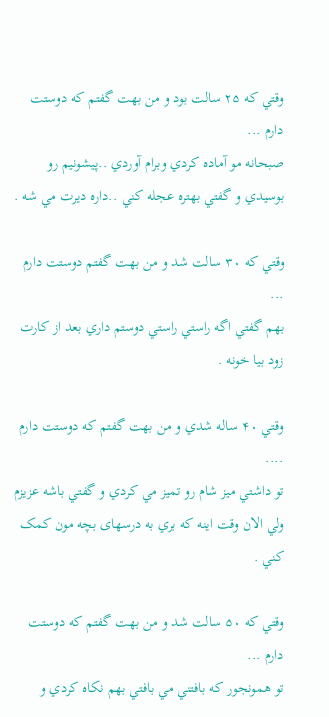وقتي که ۲۵ سالت بود و من بهت گفتم که دوستت دارم ...
صبحانه مو آماده کردي وبرام آوردي ..پيشونيم رو بوسيدي و گفتي بهتره عجله کني ..داره ديرت مي شه .

وقتي که ۳۰ سالت شد و من بهت گفتم دوستت دارم ...
بهم گفتي اگه راستي راستي دوستم داري بعد از کارت زود بيا خونه .

وقتي ۴۰ ساله شدي و من بهت گفتم که دوستت دارم ....
تو داشتي ميز شام رو تميز مي کردي و گفتي باشه عزيزم ولي الان وقت اينه که بري به درسهای بچه مون کمک کني .

وقتي که ۵۰ سالت شد و من بهت گفتم که دوستت دارم ...
تو همونجور که بافتني مي بافتي بهم نکاه کردي و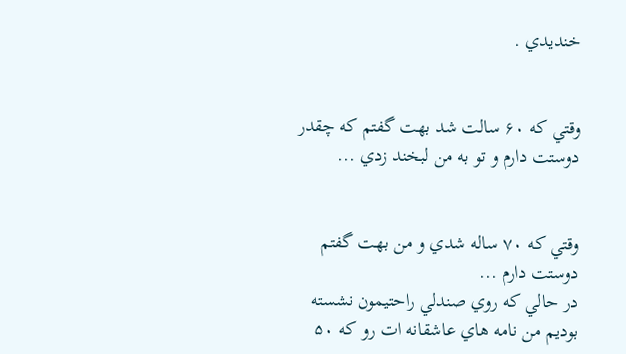خنديدي .


وقتي که ۶۰ سالت شد بهت گفتم که چقدر دوستت دارم و تو به من لبخند زدي ...


وقتي که ۷۰ ساله شدي و من بهت گفتم دوستت دارم ...
در حالي که روي صندلي راحتيمون نشسته بوديم من نامه هاي عاشقانه ات رو که ۵۰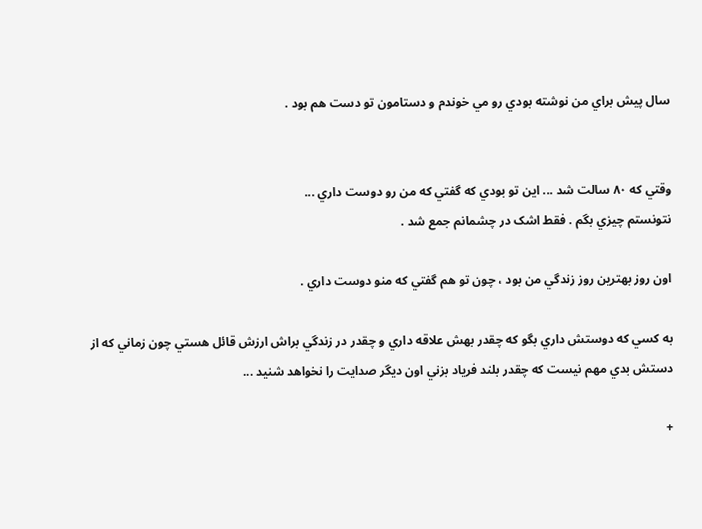سال پيش براي من نوشته بودي رو مي خوندم و دستامون تو دست هم بود .


وقتي که ۸۰ سالت شد ... اين تو بودي که گفتي که من رو دوست داري ...
نتونستم چيزي بگم . فقط اشک در چشمانم جمع شد .

اون روز بهترين روز زندگي من بود ، چون تو هم گفتي که منو دوست داري .

به کسي که دوستش داري بگو که چقدر بهش علاقه داري و چقدر در زندگي براش ارزش قائل هستي چون زماني که از دستش بدي مهم نيست که چقدر بلند فرياد بزني اون ديگر صدايت را نخواهد شنيد ...

+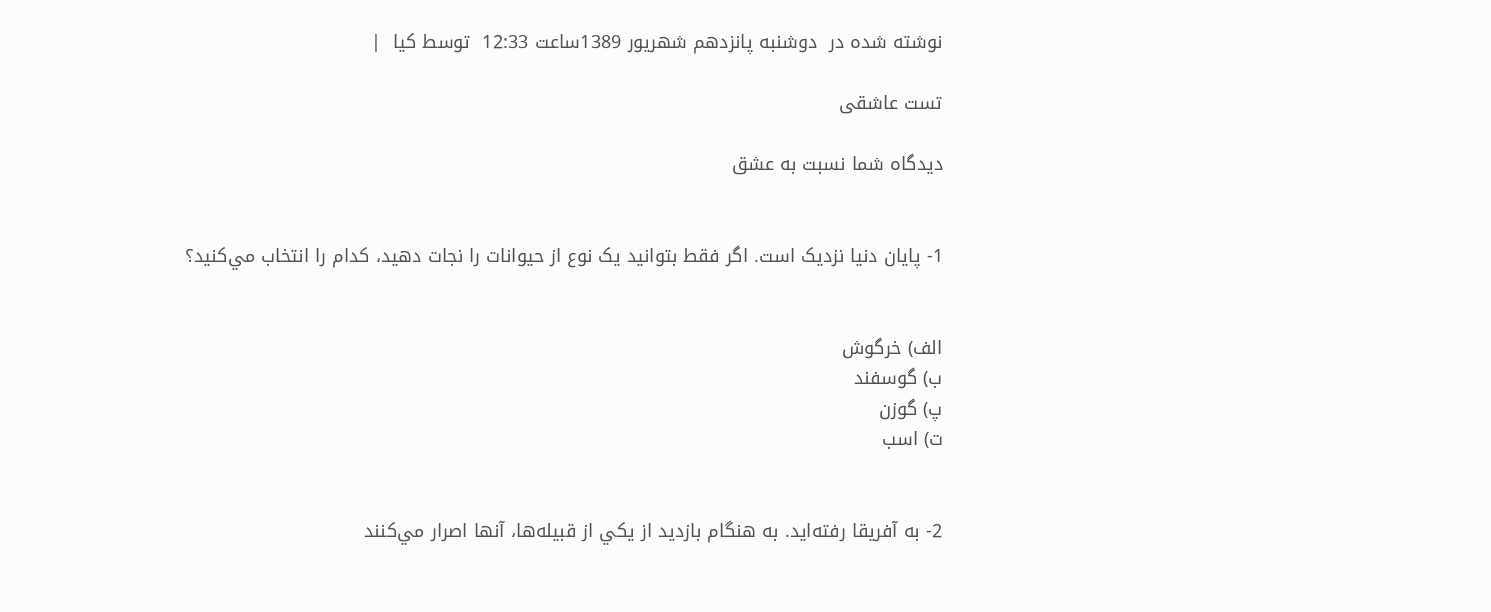نوشته شده در  دوشنبه پانزدهم شهریور 1389ساعت 12:33  توسط كيا  |

تست عاشقی

ديدگاه شما نسبت به عشق


1- پايان دنيا نزديک است. اگر فقط بتوانيد يک نوع از حيوانات را نجات دهيد، کدام را انتخاب مي‌کنيد؟


الف) خرگوش
ب) گوسفند
پ) گوزن
ت) اسب


2- به آفريقا رفته‌ايد. به هنگام بازديد از يکي از قبيله‌ها، آنها اصرار مي‌کنند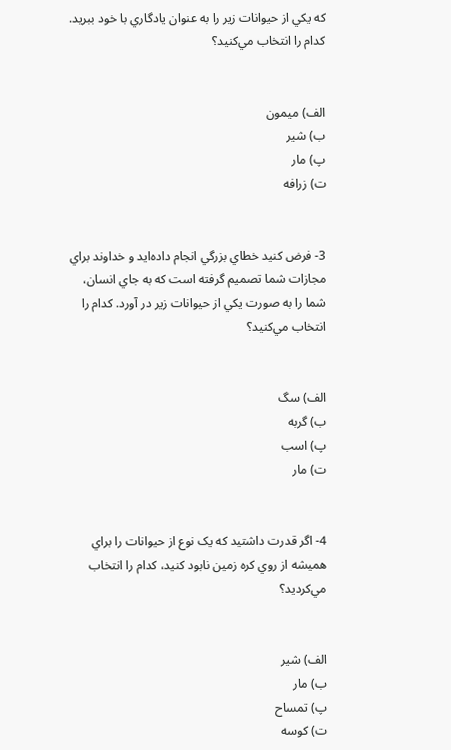که يکي از حيوانات زير را به عنوان يادگاري با خود ببريد. کدام را انتخاب مي‌کنيد؟


الف) ميمون
ب) شير
پ) مار
ت) زرافه


3- فرض کنيد خطاي بزرگي انجام داده‌ايد و خداوند براي مجازات شما تصميم گرفته است که به جاي انسان، شما را به صورت يکي از حيوانات زير در آورد. کدام را انتخاب مي‌کنيد؟


الف) سگ
ب) گربه
پ) اسب
ت) مار


4- اگر قدرت داشتيد که يک نوع از حيوانات را براي هميشه از روي کره زمين نابود کنيد، کدام را انتخاب مي‌کرديد؟


الف) شير
ب) مار
پ) تمساح
ت) کوسه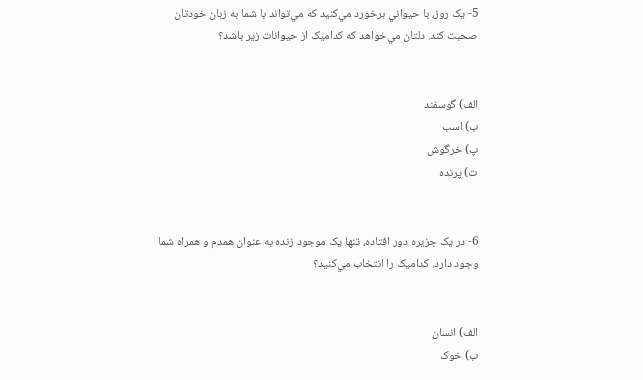5- يک روز، با حيواني برخورد مي‌کنيد که مي‌تواند با شما به زبان خودتان صحبت کند. دلتان مي‌خواهد که کداميک از حيوانات زير باشد؟


الف) گوسفند
ب) اسب
پ) خرگوش
ت) پرنده


6- در يک جزيره دور افتاده، تنها يک موجود زنده به عنوان همدم و همراه شما وجود دارد. کداميک را انتخاب مي‌کنيد؟


الف) انسان
ب) خوک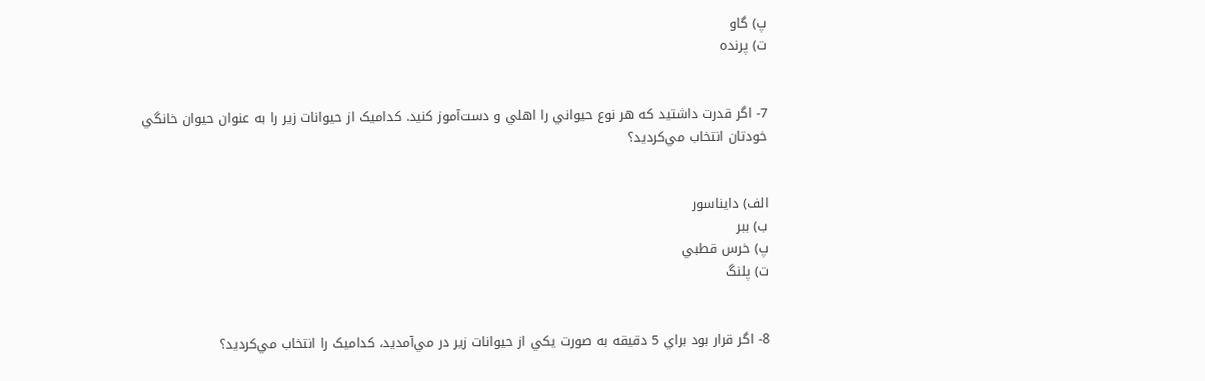پ) گاو
ت) پرنده


7- اگر قدرت داشتيد که هر نوع حيواني را اهلي و دست‌آموز کنيد. کداميک از حيوانات زير را به عنوان حيوان خانگي خودتان انتخاب مي‌کرديد؟


الف) دايناسور
ب) ببر
پ) خرس قطبي
ت) پلنگ


8- اگر قرار بود براي 5 دقيقه به صورت يکي از حيوانات زير در مي‌آمديد، کداميک را انتخاب مي‌کرديد؟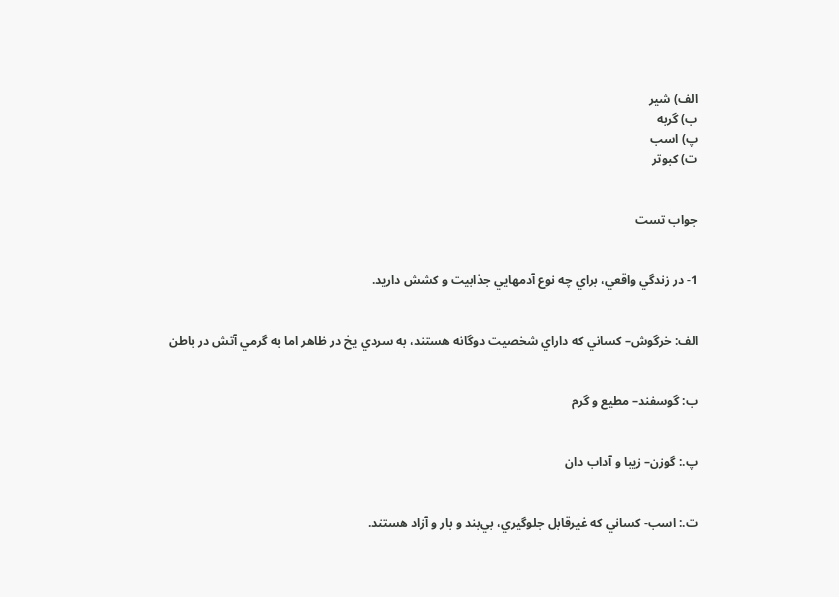الف) شير
ب) گربه
پ) اسب
ت) کبوتر


جواب تست


1- در زندگي واقعي، براي چه نوع آدمهايي جذابيت و کشش داريد.


الف: خرگوش– کساني که داراي شخصيت دوگانه هستند، به سردي يخ در ظاهر اما به گرمي آتش در باطن


ب: گوسفند– مطيع و گرم


پ.: گوزن– زيبا و آداب دان


ت.: اسب- کساني که غيرقابل جلوگيري، بي‌بند و بار و آزاد هستند.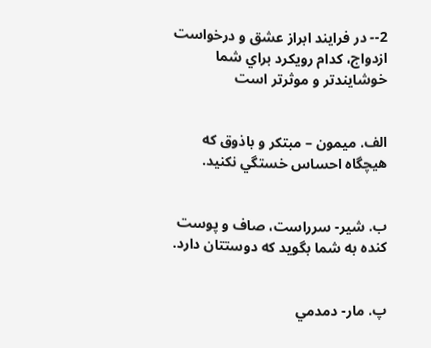2-- در فرايند ابراز عشق و درخواست ازدواج، کدام رويکرد براي شما خوشايندتر و موثرتر است


الف. ميمون – مبتکر و باذوق که هيچگاه احساس خستگي نکنيد.


ب. شير- سرراست، صاف و پوست کنده به شما بگويد که دوستتان دارد.


پ. مار- دمدمي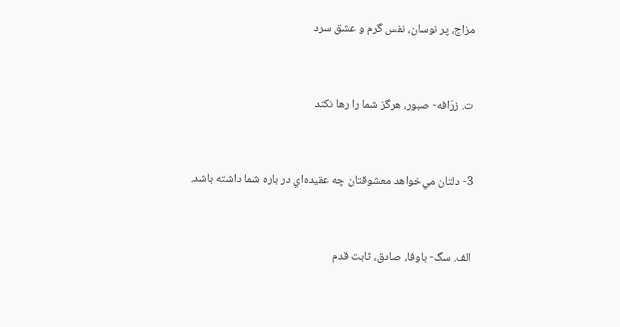مزاج، پر نوسان، نفس گرم و عشق سرد


ت. زرّافه- صبور، هرگز شما را رها نکند


3- دلتان مي‌خواهد معشوقتان چه عقيده‌اي در باره شما داشته باشد.


الف. سگ- باوفا، صادق، ثابت قدم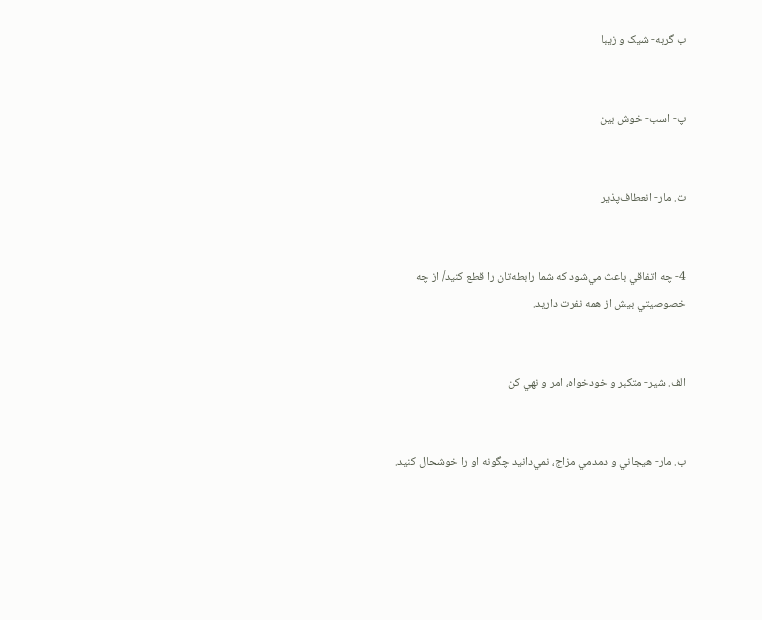ب گربه- شيک و زيبا


پ- اسب- خوش بين


ت. مار- انعطاف‌پذير


4- چه اتفاقي باعث مي‌شود که شما رابطه‌تان را قطع کنيد/ از چه خصوصيتي بيش از همه نفرت داريد.


الف. شير- متکبر و خودخواه، امر و نهي کن


ب. مار- هيجاني و دمدمي مزاج، نمي‌دانيد چگونه او را خوشحال کنيد.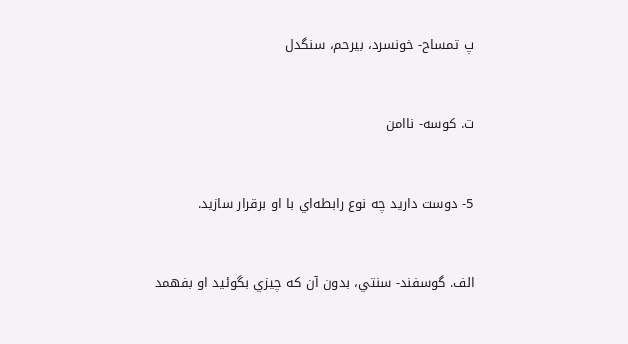پ تمساح- خونسرد، بيرحم، سنگدل


ت. کوسه- ناامن


5- دوست داريد چه نوع رابطه‌اي با او برقرار سازيد.


الف. گوسفند- سنتي، بدون آن که چيزي بگوئيد او بفهمد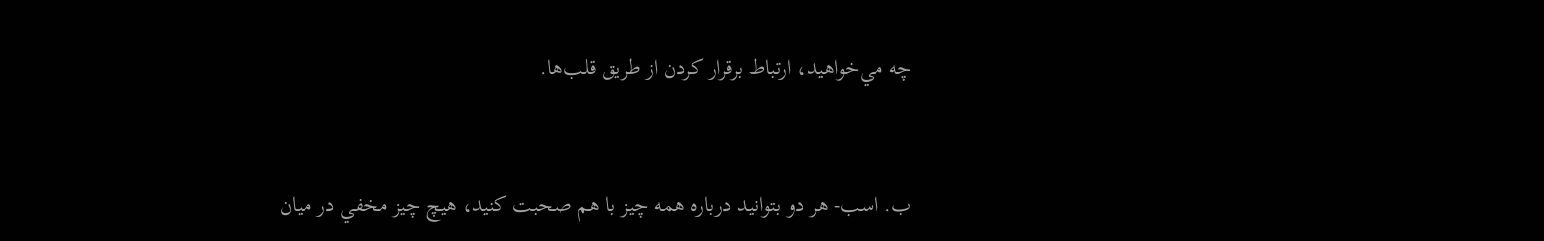چه مي‌خواهيد، ارتباط برقرار کردن از طريق قلب‌ها.


ب. اسب- هر دو بتوانيد درباره همه چيز با هم صحبت کنيد، هيچ چيز مخفي در ميان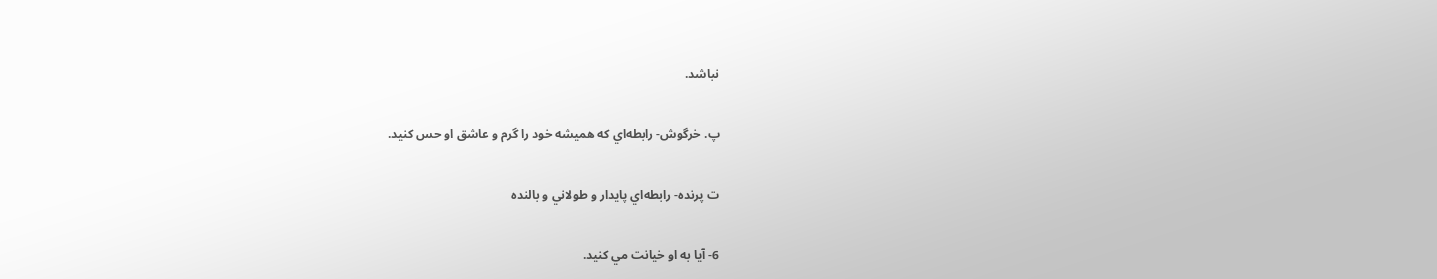نباشد.


پ. خرگوش- رابطه‌اي که هميشه خود را گرم و عاشق او حس کنيد.


ت پرنده- رابطه‌اي پايدار و طولاني و بالنده


6- آيا به او خيانت مي کنيد.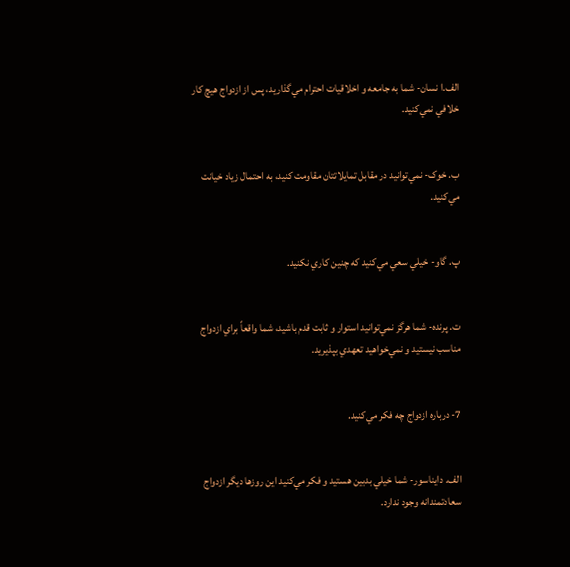الف.ا نسان- شما به جامعه و اخلاقيات احترام مي‌گذاريد، پس از ازدواج هيچ کار خلافي نمي‌کنيد.


ب. خوک- نمي‌توانيد در مقابل تمايلاتتان مقاومت کنيد، به احتمال زياد خيانت مي‌کنيد.


پ. گاو- خيلي سعي مي‌کنيد که چنين کاري نکنيد.


ت. پرنده- شما هرگز نمي‌توانيد استوار و ثابت قدم باشيد، شما واقعاً براي ازدواج مناسب نيستيد و نمي‌خواهيد تعهدي بپذيريد.


7- درباره ازدواج چه فکر مي‌کنيد.


الف. دايناسور- شما خيلي بدبين هستيد و فکر مي‌کنيد اين روزها ديگر ازدواج سعادتمندانه وجود ندارد.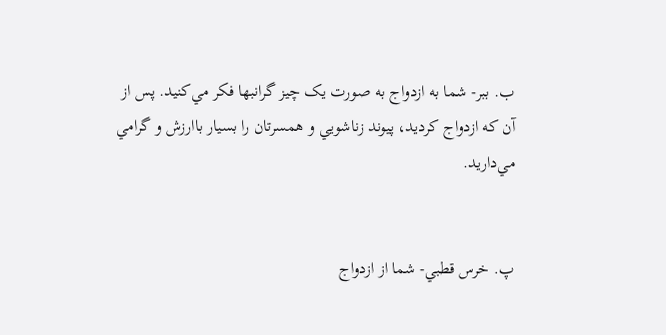ب. ببر- شما به ازدواج به صورت يک چيز گرانبها فکر مي‌کنيد. پس از آن که ازدواج کرديد، پيوند زناشويي و همسرتان را بسيار باارزش و گرامي مي‌داريد.


پ. خرس قطبي- شما از ازدواج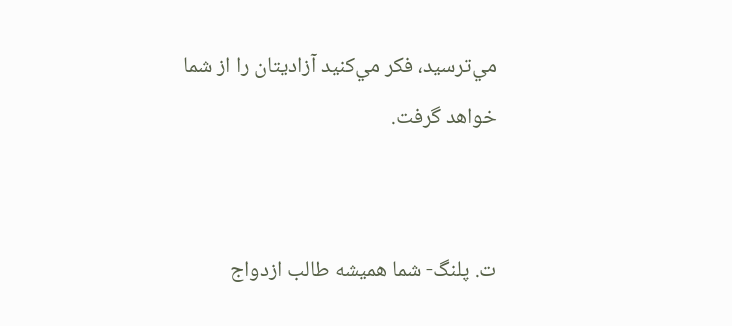مي‌ترسيد، فکر مي‌کنيد آزاديتان را از شما خواهد گرفت.


ت. پلنگ- شما هميشه طالب ازدواج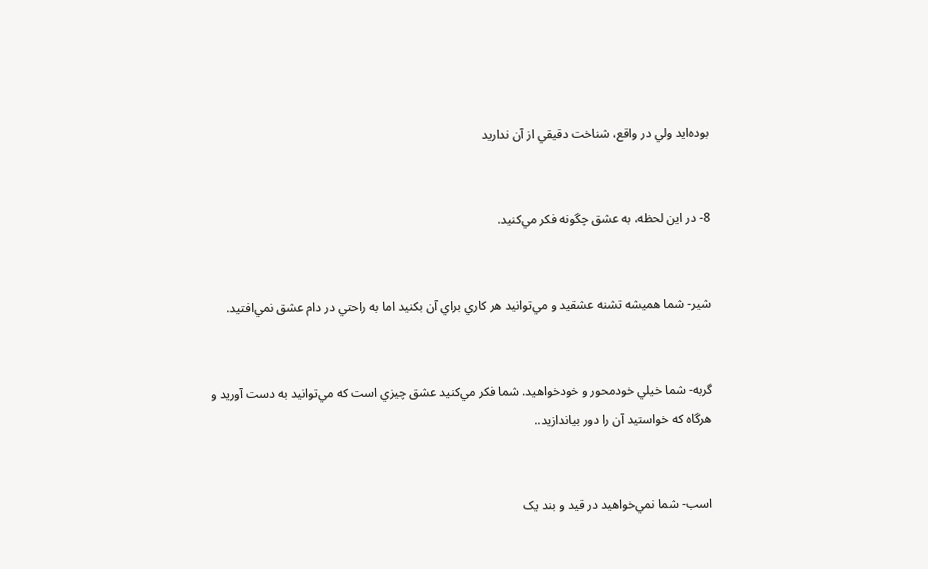بوده‌ايد ولي در واقع، شناخت دقيقي از آن نداريد


8- در اين لحظه، به عشق چگونه فکر مي‌کنيد.


شير- شما هميشه تشنه عشقيد و مي‌توانيد هر کاري براي آن بکنيد اما به راحتي در دام عشق نمي‌افتيد.


گربه- شما خيلي خودمحور و خودخواهيد. شما فکر مي‌کنيد عشق چيزي است که مي‌توانيد به دست آوريد و هرگاه که خواستيد آن را دور بياندازيد..


اسب- شما نمي‌خواهيد در قيد و بند يک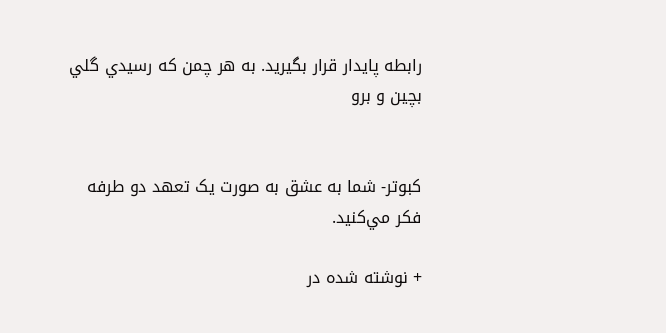رابطه پايدار قرار بگيريد. به هر چمن که رسيدي گلي بچين و برو


کبوتر- شما به عشق به صورت يک تعهد دو طرفه فکر مي‌کنيد.

+ نوشته شده در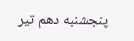پنجشنبه دهم تیر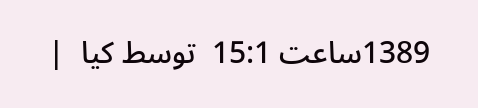1389ساعت 15:1  توسط كيا  |